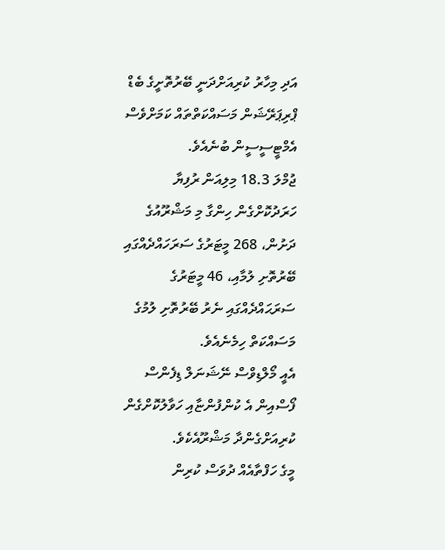އަދި މިހާރު ކުރިއަށްދަނީ ބޭރުތޮށީގެ ބެޑް ޕްރިޕަރޭޝަން މަސައްކަތްތައް ކަމަށްވެސް އެމްޓީސީސީން ބުނެއެވެ.
ޖުމްލަ 18.3 މިލިއަން ރުފިޔާ ހަރަދުކޮށްގެން ހިންގާ މި މަޝްރޫއުގެ ދަށުން، 268 މީޓަރުގެ ސަރަހައްދެއްގައި ބޭރުތޮށި ލުމާއި، 46 މީޓަރުގެ ސަރަޙައްދެއްގައި ނެރު ބޭރުތޮށި ލުމުގެ މަސައްކަތް ހިމެނެއެވެ.
އެއީ މޯލްޑިވްސް ނޭޝަނަލް ޑިފެންސް ފޯސްއިން އެ ކުންފުންޏާއި ހަވާލުކޮށްގެން ކުރިއަށްގެންދާ މަޝްރޫއެކެވެ.
މީގެ ހަފްތާއެއް ދުވަސް ކުރިން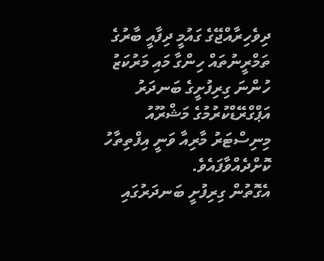ދިވެހިރާއްޖޭގެ ގައުމީ ދިފާއީ ބާރުގެ ތަމްރީނުތައް ހިންގާ މައި މަރުކަޒު ހުންނަ ގިރިފުށީގެ ބަނދަރު އަޕްގްރޭޑްކުރުމުގެ މަޝްރޫއު މިނިސްޓަރު މާރިއާ ވަނީ އިފްތިތާހު ކޮށްދެއްވާފައެވެ.
އެގޮތުން ގިރިފުށީ ބަނދަރުގައި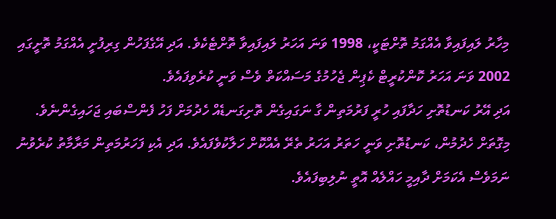މިހާރު ލައިފައިވާ އެއްގަމު ތޮށްޓަކީ، 1998 ވަނަ އަހަރު ލައިފައިވާ ތޮށްޓެކެވެ. އަދި އޭގެފަހުން ގިރިފުށީ އެއްގަމު ތޮށީގައި 2002 ވަނަ އަހަރު ކޮންކުރީޓް ކެޕިން ޖެހުމުގެ މަސައްކަތް ވެސް ވަނީ ކުރެވިފައެވެ.
އަދި އޭރު ކަނޑުތޮށި ހަދާފައި ހުރީ ފަރުމަތިން ގާ ނަގައިގެން ތޮށިގަނޑެއް ހެދުމަށް ފަހު ފެންސްބައި ޖަހައިގެންނެވެ. މިގޮތަށް ހެދުމުން، ކަނޑުތޮށި ވަނީ ހަތަރު އަހަރު ތެރޭ އެއްކޮށް ހަލާކުވެފައެވެ. އަދި އެކި ފަހަރުމަތިން މަރާމާތު ކުރެވުނު ނަމަވެސް އެކަމަށް ދާއިމީ ހައްލެއް އޮތީ ނުލިބިފައެވެ.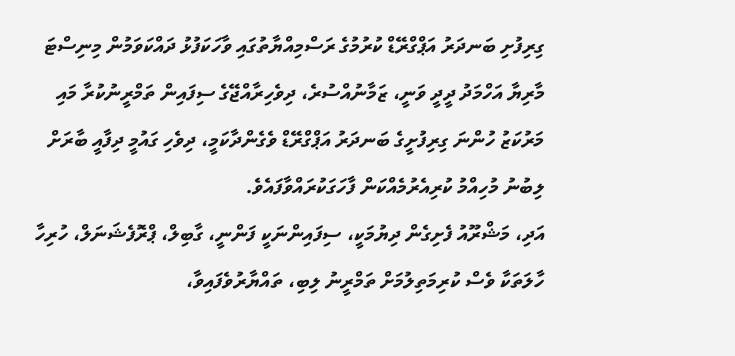ގިރިފުށި ބަނދަރު އަޕްގްރޭޑް ކުރުމުގެ ރަސްމިއްޔާތުގައި ވާހަކަފުޅު ދައްކަވަމުން މިނިސްޓަ މާރިޔާ އަހްމަދު ދީދީ ވަނީ، ޒަމާނުއްސުރެ، ދިވެހިރާއްޖޭގެ ސިފައިން ތަމްރީނުކުރާ މައި މަރުކަޒު ހުންނަ ގިރިފުށީގެ ބަނދަރު އަޕްގްރޭޑް ވެގެންދާކަމީ، ދިވެހި ގައުމީ ދިފާއީ ބާރަށް ލިބުނު މުހިއްމު ކުރިއެރުމެއްކަން ފާހަގަކުރައްވާފައެވެ.
އަދި، މަޝްރޫއު ފެށިގެން ދިޔުމަކީ، ސިފައިންނަކީ ފަންނީ، ގާބިލް، ޕްރޮފެޝަނަލް، ހުރިހާ ހާލަތަކާ ވެސް ކުރިމަތިލުމަށް ތަމްރީނު ލިބި، ތައްޔާރުވެފައިވާ،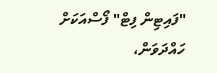"ފައިޓިން ފިޓް" ފޯސްއަކަށް ހައްދަވަން،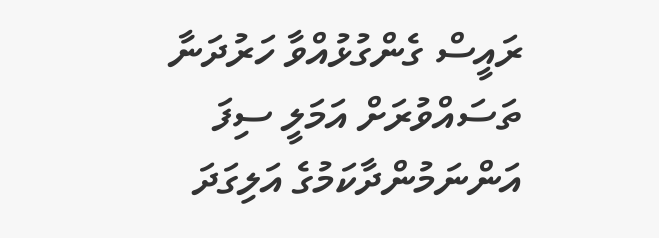ރައީސް ގެންގުޅުއްވާ ހަރުދަނާ ތަސައްވުރަށް އަމަލީ ސިފަ އަންނަމުންދާކަމުގެ އަލިގަދަ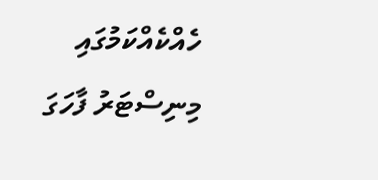ހެއްކެއްކަމުގައި މިނިސްޓަރު ފާހަގަ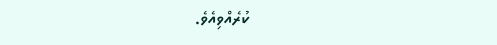ކުރެއްވިއެވެ.